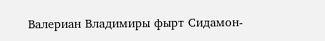Валериан Владимиры фырт Сидамон-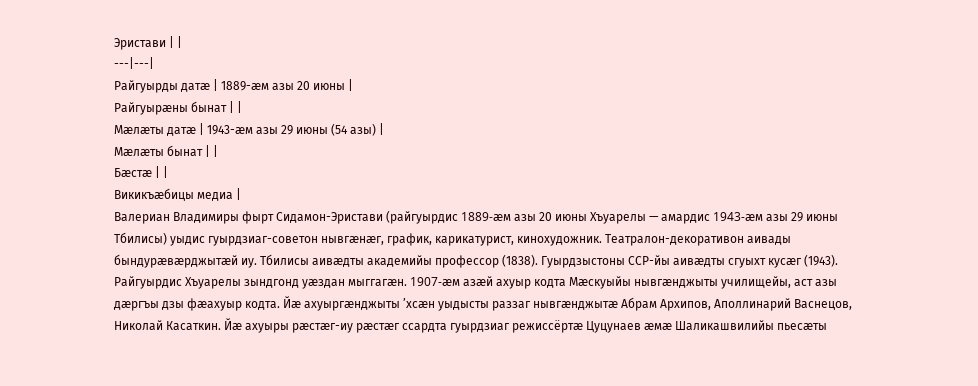Эристави | |
---|---|
Райгуырды датæ | 1889-æм азы 20 июны |
Райгуырæны бынат | |
Мæлæты датæ | 1943-æм азы 29 июны (54 азы) |
Мæлæты бынат | |
Бæстæ | |
Викикъæбицы медиа |
Валериан Владимиры фырт Сидамон-Эристави (райгуырдис 1889-æм азы 20 июны Хъуарелы — амардис 1943-æм азы 29 июны Тбилисы) уыдис гуырдзиаг-советон нывгæнæг, график, карикатурист, кинохудожник. Театралон-декоративон аивады бындурæвæрджытæй иу. Тбилисы аивæдты академийы профессор (1838). Гуырдзыстоны ССР-йы аивæдты сгуыхт кусæг (1943).
Райгуырдис Хъуарелы зындгонд уæздан мыггагæн. 1907-æм азæй ахуыр кодта Мæскуыйы нывгæнджыты училищейы, аст азы дæргъы дзы фæахуыр кодта. Йæ ахуыргæнджыты ’хсæн уыдысты раззаг нывгæнджытæ Абрам Архипов, Аполлинарий Васнецов, Николай Касаткин. Йæ ахуыры рæстæг-иу рæстæг ссардта гуырдзиаг режиссёртæ Цуцунаев æмæ Шаликашвилийы пьесæты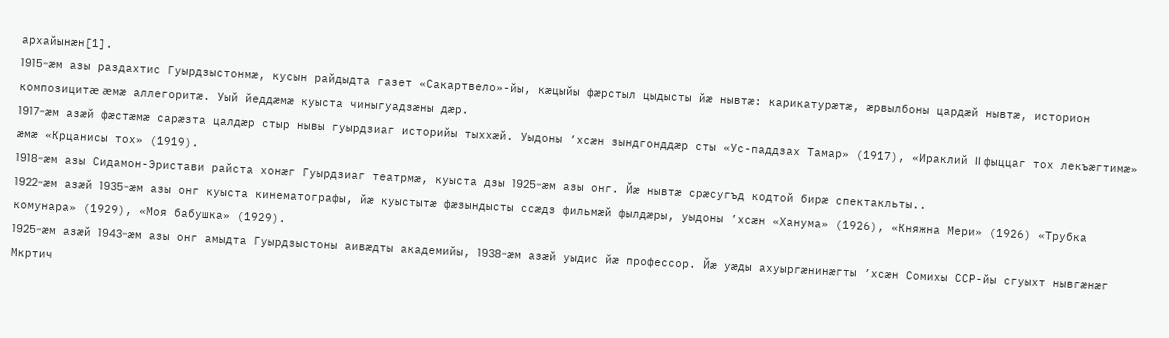архайынæн[1].
1915-æм азы раздахтис Гуырдзыстонмæ, кусын райдыдта газет «Сакартвело»-йы, кæцыйы фæрстыл цыдысты йæ нывтæ: карикатурæтæ, æрвылбоны цардæй нывтæ, историон композицитæ æмæ аллегоритæ. Уый йеддæмæ куыста чиныгуадзæны дæр.
1917-æм азæй фæстæмæ сарæзта цалдæр стыр нывы гуырдзиаг историйы тыххæй. Уыдоны ’хсæн зындгонддæр сты «Ус-паддзах Тамар» (1917), «Ираклий II фыццаг тох лекъæгтимæ» æмæ «Крцанисы тох» (1919).
1918-æм азы Сидамон-Эристави райста хонæг Гуырдзиаг театрмæ, куыста дзы 1925-æм азы онг. Йæ нывтæ срæсугъд кодтой бирæ спектакльты..
1922-æм азæй 1935-æм азы онг куыста кинематографы, йæ куыстытæ фæзындысты ссæдз фильмæй фылдæры, уыдоны ’хсæн «Ханума» (1926), «Княжна Мери» (1926) «Трубка комунара» (1929), «Моя бабушка» (1929).
1925-æм азæй 1943-æм азы онг амыдта Гуырдзыстоны аивæдты академийы, 1938-æм азæй уыдис йæ профессор. Йæ уæды ахуыргæнинæгты ’хсæн Сомихы ССР-йы сгуыхт нывгæнæг Мкртич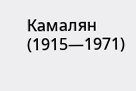Камалян (1915—1971)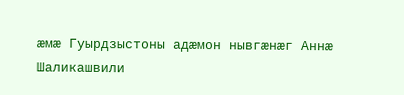æмæ Гуырдзыстоны адæмон нывгæнæг Аннæ Шаликашвили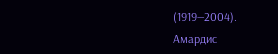(1919—2004).
Амардис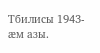Тбилисы 1943-æм азы.